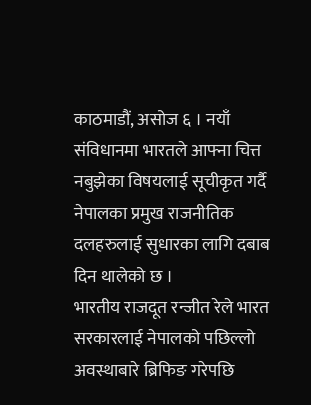काठमाडौं, असोज ६ । नयाँ संविधानमा भारतले आफ्ना चित्त नबुझेका विषयलाई सूचीकृत गर्दै नेपालका प्रमुख राजनीतिक दलहरुलाई सुधारका लागि दबाब दिन थालेको छ ।
भारतीय राजदूत रन्जीत रेले भारत सरकारलाई नेपालको पछिल्लो अवस्थाबारे ब्रिफिङ गरेपछि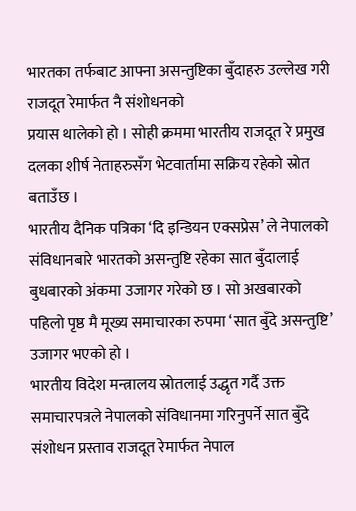भारतका तर्फबाट आफ्ना असन्तुष्टिका बुँदाहरु उल्लेख गरी राजदूत रेमार्फत नै संशोधनको
प्रयास थालेको हो । सोही क्रममा भारतीय राजदूत रे प्रमुख दलका शीर्ष नेताहरुसँग भेटवार्तामा सक्रिय रहेको स्रोत बताउँछ ।
भारतीय दैनिक पत्रिका ‘दि इन्डियन एक्सप्रेस’ ले नेपालको संविधानबारे भारतको असन्तुष्टि रहेका सात बुँदालाई बुधबारको अंकमा उजागर गरेको छ । सो अखबारको पहिलो पृष्ठ मै मूख्य समाचारका रुपमा ‘सात बुँदे असन्तुष्टि’ उजागर भएको हो ।
भारतीय विदेश मन्त्रालय स्रोतलाई उद्धृत गर्दै उक्त समाचारपत्रले नेपालको संविधानमा गरिनुपर्ने सात बुँदे संशोधन प्रस्ताव राजदूत रेमार्फत नेपाल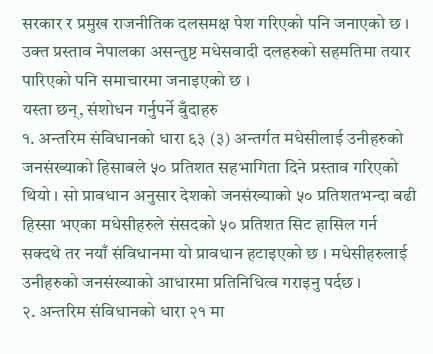सरकार र प्रमुख राजनीतिक दलसमक्ष पेश गरिएको पनि जनाएको छ । उक्त प्रस्ताव नेपालका असन्तुष्ट मधेसवादी दलहरुको सहमतिमा तयार पारिएको पनि समाचारमा जनाइएको छ ।
यस्ता छन्, संशोधन गर्नुपर्ने बुँदाहरु
१. अन्तरिम संविधानको धारा ६३ (३) अन्तर्गत मधेसीलाई उनीहरुको जनसंख्याको हिसाबले ५० प्रतिशत सहभागिता दिने प्रस्ताव गरिएको थियो । सो प्रावधान अनुसार देशको जनसंख्याको ५० प्रतिशतभन्दा बढी हिस्सा भएका मधेसीहरुले संसदको ५० प्रतिशत सिट हासिल गर्न सक्दथे तर नयाँ संविधानमा यो प्रावधान हटाइएको छ । मधेसीहरुलाई उनीहरुको जनसंख्याको आधारमा प्रतिनिधित्व गराइनु पर्दछ ।
२. अन्तरिम संविधानको धारा २१ मा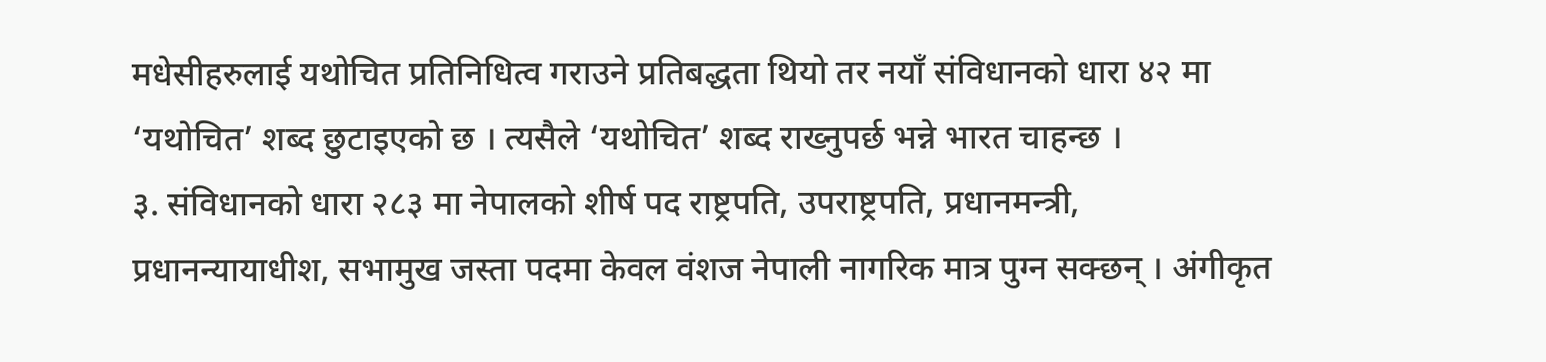मधेसीहरुलाई यथोचित प्रतिनिधित्व गराउने प्रतिबद्धता थियो तर नयाँ संविधानको धारा ४२ मा ‘यथोचित’ शब्द छुटाइएको छ । त्यसैले ‘यथोचित’ शब्द राख्नुपर्छ भन्ने भारत चाहन्छ ।
३. संविधानको धारा २८३ मा नेपालको शीर्ष पद राष्ट्रपति, उपराष्ट्रपति, प्रधानमन्त्री, प्रधानन्यायाधीश, सभामुख जस्ता पदमा केवल वंशज नेपाली नागरिक मात्र पुग्न सक्छन् । अंगीकृत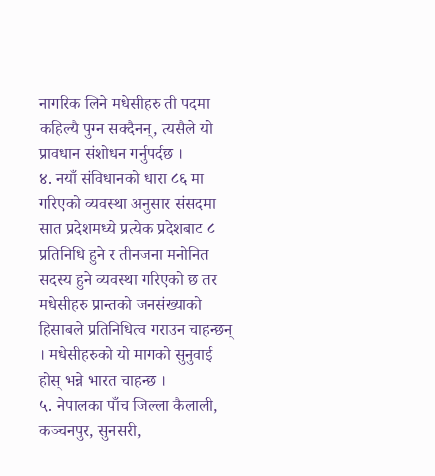नागरिक लिने मधेसीहरु ती पदमा कहिल्यै पुग्न सक्दैनन्, त्यसैले यो प्रावधान संशोधन गर्नुपर्दछ ।
४. नयाँ संविधानको धारा ८६ मा गरिएको व्यवस्था अनुसार संसदमा सात प्रदेशमध्ये प्रत्येक प्रदेशबाट ८ प्रतिनिधि हुने र तीनजना मनोनित सदस्य हुने व्यवस्था गरिएको छ तर मधेसीहरु प्रान्तको जनसंख्याको हिसाबले प्रतिनिधित्व गराउन चाहन्छन् । मधेसीहरुको यो मागको सुनुवाई होस् भन्ने भारत चाहन्छ ।
५. नेपालका पाँच जिल्ला कैलाली, कञ्चनपुर, सुनसरी,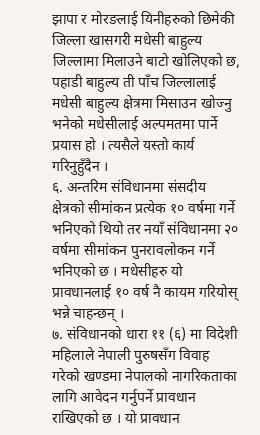झापा र मोरङलाई यिनीहरुको छिमेकी जिल्ला खासगरी मधेसी बाहुल्य जिल्लामा मिलाउने बाटो खोलिएको छ, पहाडी बाहुल्य ती पाँच जिल्लालाई मधेसी बाहुल्य क्षेत्रमा मिसाउन खोज्नु भनेको मधेसीलाई अल्पमतमा पार्ने प्रयास हो । त्यसैले यस्तो कार्य गरिनुहुँदैन ।
६. अन्तरिम संविधानमा संसदीय क्षेत्रको सीमांकन प्रत्येक १० वर्षमा गर्ने भनिएको थियो तर नयाँ संविधानमा २० वर्षमा सीमांकन पुनरावलोकन गर्ने भनिएको छ । मधेसीहरु यो प्रावधानलाई १० वर्ष नै कायम गरियोस् भन्ने चाहन्छन् ।
७. संविधानको धारा ११ (६) मा विदेशी महिलाले नेपाली पुरुषसँग विवाह गरेको खण्डमा नेपालको नागरिकताका लागि आवेदन गर्नुपर्ने प्रावधान राखिएको छ । यो प्रावधान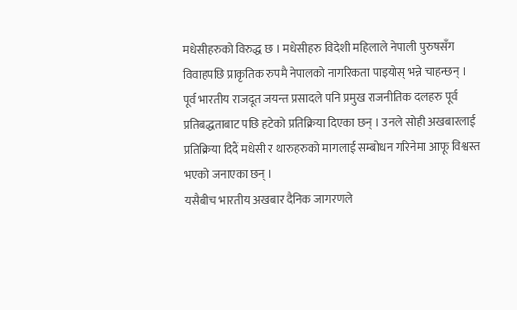मधेसीहरुको विरुद्ध छ । मधेसीहरु विदेशी महिलाले नेपाली पुरुषसँग विवाहपछि प्राकृतिक रुपमै नेपालको नागरिकता पाइयोस् भन्ने चाहन्छन् ।
पूर्व भारतीय राजदूत जयन्त प्रसादले पनि प्रमुख राजनीतिक दलहरु पूर्व प्रतिबद्धताबाट पछि हटेको प्रतिक्रिया दिएका छन् । उनले सोही अखबारलाई प्रतिक्रिया दिदैं मधेसी र थारुहरुको मागलाई सम्बोधन गरिनेमा आफू विश्वस्त भएको जनाएका छन् ।
यसैबीच भारतीय अखबार दैनिक जागरणले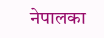नेपालका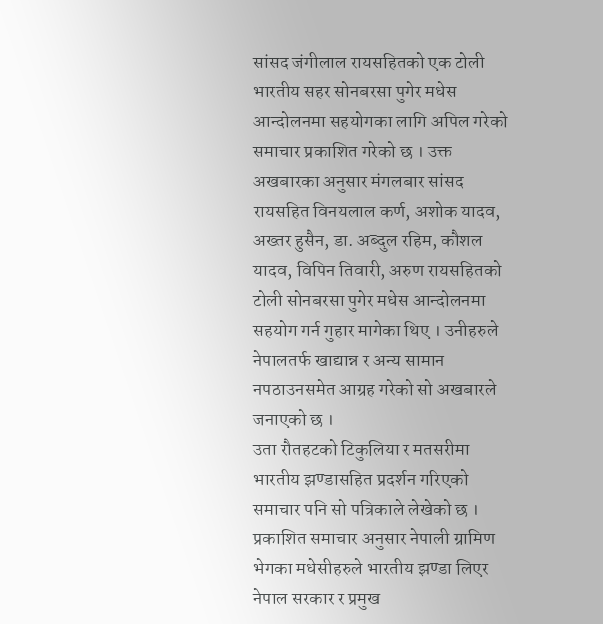सांसद जंगीलाल रायसहितको एक टोली भारतीय सहर सोनबरसा पुगेर मधेस आन्दोलनमा सहयोगका लागि अपिल गरेको समाचार प्रकाशित गरेको छ । उक्त अखबारका अनुसार मंगलबार सांसद रायसहित विनयलाल कर्ण, अशोक यादव, अख्तर हुसैन, डा. अब्दुल रहिम, कौशल यादव, विपिन तिवारी, अरुण रायसहितको टोली सोनबरसा पुगेर मधेस आन्दोलनमा सहयोग गर्न गुहार मागेका थिए । उनीहरुले नेपालतर्फ खाद्यान्न र अन्य सामान नपठाउनसमेत आग्रह गरेको सो अखबारले जनाएको छ ।
उता रौतहटको टिकुलिया र मतसरीमा भारतीय झण्डासहित प्रदर्शन गरिएको समाचार पनि सो पत्रिकाले लेखेको छ । प्रकाशित समाचार अनुसार नेपाली ग्रामिण भेगका मधेसीहरुले भारतीय झण्डा लिएर नेपाल सरकार र प्रमुख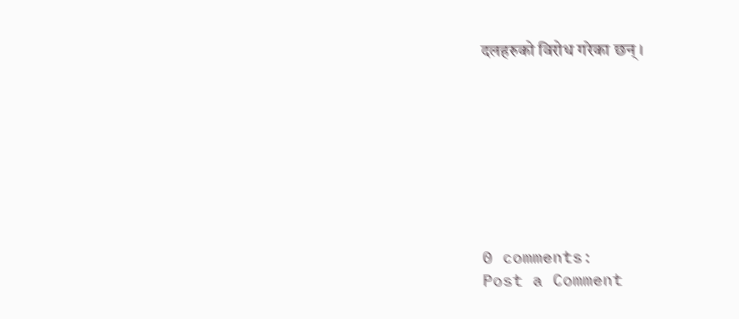दलहरुको विरोध गरेका छन् ।








0 comments:
Post a Comment